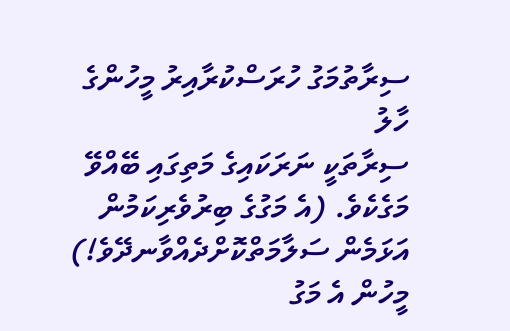ސިރާތުމަގު ހުރަސްކުރާއިރު މީހުންގެ ހާލު
ސިރާތަކީ ނަރަކައިގެ މަތިގައި ބޭއްވޭ މަގެކެވެ. (އެ މަގުގެ ބިރުވެރިކަމުން އަޅަމެން ސަލާމަތްކޮށްދެއްވާނދޭވެ!) މީހުން އެ މަގު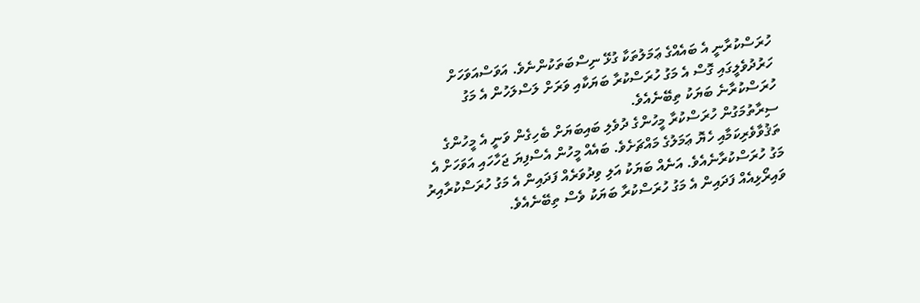ހުރަސްކުރާނީ އެ ބައެއްގެ ޢަމަލުތަކާ ގުޅޭ ނިސްބަތަކުންނެވެ. އަވަސްއަވަހަށް ހަރުދުވެލީގައި ގޮސް އެ މަގު ހުރަސްކުރާ ބަޔަކާއި ވަރަށް ލަސްލަހުން އެ މަގު ހުރަސްކުރާނެ ބަޔަކު ތިބޭނެއެވެ.
ސިރާތުމަގުން ހުރަސްކުރާ މީހުންގެ ދުވެލި ބައިބަޔަށް ބެހިގެން ވަނީ އެ މީހުންގެ ތަޤުވާވެރިކަމާއި ހެޔޮ ޢަމަލުގެ މައްޗަށެވެ. ބައެއް މީހުން އެސްފިޔަ ޖަހާހައި އަވަހަށް އެ މަގު ހުރަސްކުރާނެއެވެ. އަނެއް ބަޔަކު އަލި ވިދުވަރެއް ފަދައިން އެ މަގު ހުރަސްކުރާއިރު ވައިރޯޅިއެއް ފަދައިން އެ މަގު ހުރަސްކުރާ ބަޔަކު ވެސް ތިބޭނެއެވެ.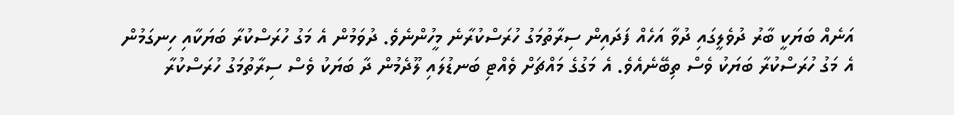އަނެއް ބަޔަކީ ބާރު ދުވެލީގައި ދުވާ އަހެއް ފަދައިން ސިރާތުމަގު ހުރަސްކުރާނެ މީހުންނެވެ. ދުވަމުން އެ މަގު ހުރަސްކުރާ ބަޔަކާއި ހިނގަމުން އެ މަގު ހުރަސްކުރާ ބަޔަކު ވެސް ތިބޭނެއެވެ. އެ މަގުގެ މައްޗަށް ވެއްޓި ބަނޑުލައި ލޫދެމުން ދާ ބަޔަކު ވެސް ސިރާތުމަގު ހުރަސްކުރާ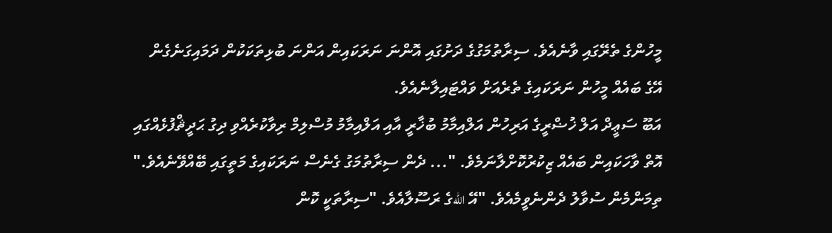މީހުންގެ ތެރޭގައި ވާނެއެވެ. ސިރާތުމަގުގެ ދަށުގައި އޮންނަ ނަރަކައިން އަންނަ ބުޅިތަކަކުން ދަމައިގަނެގެން އޭގެ ބައެއް މީހުން ނަރަކައިގެ ތެރެއަށް ވައްޓައިލާނެއެވެ.
އަބޫ ސަޢީދް އަލް ޚުޟްރީގެ އަރިހުން އަލްއިމާމު ބުޚާރީ އާއި އަލްއިމާމު މުސްލިމް ރިވާކުރެއްވި ދިގު ޙަދީޘްފުޅެއްގައި އޮތް ވާހަކައިން ބައެއް ޒިކުރުކޮށްލާނަމެވެ. "... ދެން ސިރާތުމަގު ގެނެސް ނަރަކައިގެ މަތީގައި ބޭއްވޭނެއެވެ." ތިމަންމެން ސުވާލު ދެންނެވީމެއެވެ. "އޭ اللهގެ ރަސޫލާއެވެ. "ސިރާތަކީ ކޮން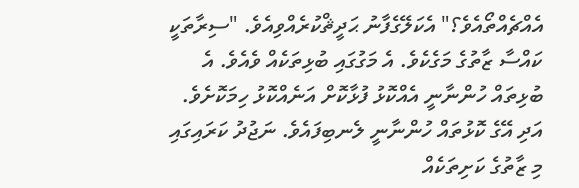އެއްޗެއްތޯއެވެ؟" އެކަލޭގެފާނު ޙަދީޘްކުރެއްވިއެވެ. "ސިރާތަކީ ކައްސާ ޒާތުގެ މަގެކެވެ. އެ މަގުގައި ބުޅިތަކެއް ވެއެވެ. އެ ބުޅިތައް ހުންނާނީ އެއްކޮޅު ފުޅާކޮށް އަނެއްކޮޅު ހިމަކޮށެވެ. އަދި އޭގެ ކޮޅުތައް ހުންނާނީ ލެނބިފައެވެ. ނަޖުދު ކަރައިގައި މި ޒާތުގެ ކަށިތަކެއް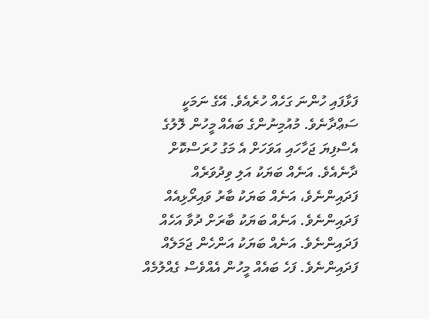ފަޅާފައި ހުންނަ ގަހެއް ހުރެއެވެ. އޭގެ ނަމަކީ ސަޢްދާނެވެ. މުއުމިނުންގެ ބައެއް މީހުން ލޮލުގެ އެސްފިޔަ ޖަހާހައި އަވަހަށް އެ މަގު ހުރަސްކޮށް ދާނެއެވެ. އަނެއް ބަޔަކު އަލި ވިދުވަރެއް ފަދައިންނެވެ، އަނެއް ބަޔަކު ބާރު ވައިރޯޅިއެއް ފަދައިންނެވެ. އަނެއް ބަޔަކު ބާރަށް ދުވާ އަހެއް ފަދައިންނެވެ. އަނެއް ބަޔަކު އަންހެން ޖަމަލެއް ފަދައިންނެވެ. ފަހެ ބައެއް މީހުން އެއްވެސް ގެއްލުމެއް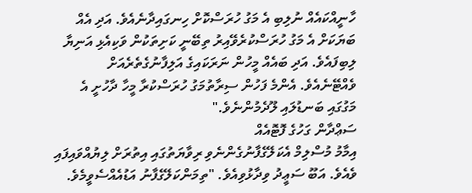ހާނީއްކައެއް ނުލިބި އެ މަގު ހުރަސްކޮށް ހިނގައިދާނެއެވެ. އަދި އެއް ބަޔަކަށް އެ މަގު ހުރަސްކުރެވޭއިރު ތިބޭނީ ކަށިތަކުން ވަކިއެޅި އަނިޔާ ލިބިފައެވެ. އަދި ބައެއް މީހުން ނަރަކައިގެ އަލިފާނުގެތެރެއަށް ވެއްޓޭނެއެވެ. އެންމެ ފަހުން ސިރާތުމަގު ހުރަސްކުރާ މީހާ ދާހުށީ އެ މަގުގައި ބަނޑުލައި ލޫދެމުންނެވެ."
ސަޢްދާން ގަހުގެ ފޮޓޮއެއް
އިމާމު މުސްލިމް އެކަލޭގެފާނުގެންނެވި ރިވާޔަތުގައި އިތުރަށް ލިޔުއްވައިފައި ވެއެވެ. އަބޫ ސަޢީދު ވިދާޅުވިއެވެ. "ތިމަންކަލޭގެފާނު އަޑުއެއްސެވީމެވެ.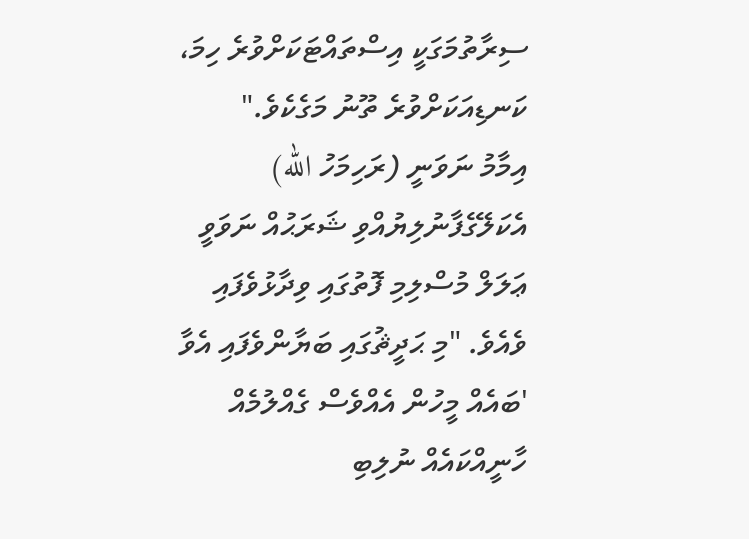ސިރާތުމަގަކީ އިސްތައްޓަކަށްވުރެ ހިމަ، ކަނޑިއަކަށްވުރެ ތޫނު މަގެކެވެ."
އިމާމު ނަވަނީ (ރަހިމަހު الله) އެކަލޭގެފާނުލިޔުއްވި ޝަރަޙުއް ނަވަވީ ޢަލަލް މުސްލިމި ފޮތުގައި ވިދާޅުވެފައި ވެއެވެ. "މި ޙަދީޘުގައި ބަޔާންވެފައި އެވާ 'ބައެއް މީހުން އެއްވެސް ގެއްލުމެއް ހާނީއްކައެއް ނުލިބި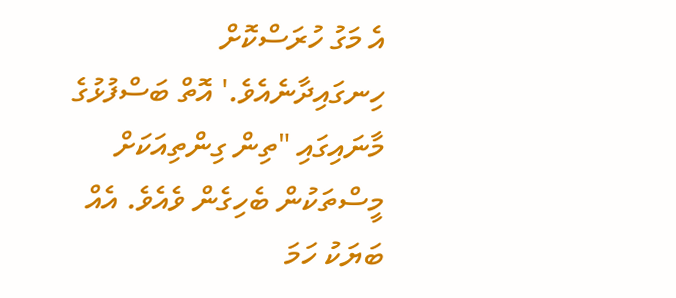އެ މަގު ހުރަސްކޮށް ހިނގައިދާނެއެވެ.' އޮތް ބަސްފުޅުގެ މާނައިގައި "ތިން ގިންތިއަކަށް މީސްތަކުން ބެހިގެން ވެއެވެ. އެއް ބަޔަކު ހަމަ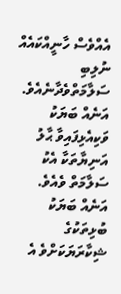އެއްވެސް ހާނީއްކައެއް ނުލިބި ސަލާމަތްވެދާނެއެވެ. އަނެއް ބަޔަކު ވަކިއެޅިފައިވާ ޙާލު އަނިޔާތަކާ އެކު ސަލާމަތް ވެއެވެ. އަނެއް ބަޔަކު ބުޅިތަކުގެ ޝިކާރަޔަކަށްވެ އެ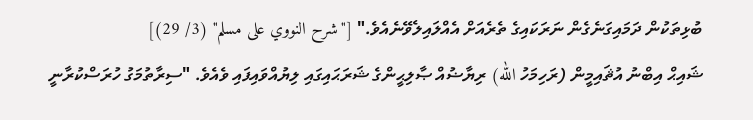ބުޅިތަކުން ދަމައިގަނެގެން ނަރަކައިގެ ތެރެއަށް އެއްލައިލެވޭނެއެވެ." ["شرح النووي على مسلم" (3/ 29)]
ޝައިޙް އިބްނު އުޘައިމީން (ރަހިމަހު الله) ރިޔާޟުއް ޞާލިޙީންގެ ޝަރަޙައިގައި ލިޔުއްވައިފައި ވެއެވެ. "ސިރާތުމަގު ހުރަސްކުރާނީ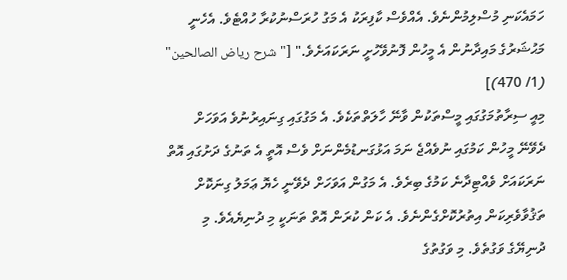ހަމައެކަނި މުސްލިމުންނެވެ. އެއްވެސް ކާފިރަކު އެ މަގު ހުރަސްނުކުރާ ހުއްޓެވެ. އެހެނީ މަޙުޝަރުގެ މައިދާނުން އެ މީހުން ފޮނުވޭހުށީ ނަރަކައަށެވެ." ["شرح رياض الصالحين" (1/ 470)]
މިއީ ސިރާތުމަގުގައި މީސްތަކުން ވާނޭ ހާލަތްތަކެވެ. އެ މަގުގައި ގިނައިރުނުވެ އަވަހަށް ދެވޭނޭ މީހުން ކަމުގައި ނުވެއްޖެ ނަމަ އަޅުގަނޑުމެންނަށް ވެސް އޮތީ އެ ތަނުގެ ދަށުގައި އޮތް ނަރަކައަށް ވެއްޓިދާނެ ކަމުގެ ބިރެވެ. އެ މަގުން އަވަހަށް ދެވޭނީ ހެޔޮ ޢަމަލު ގިނަކޮށް ތަޤުވާވެރިކަން އިތުރުކޮށްގެންނެވެ. އެ ކަން ކުރަން އޮތް ތަނަކީ މި ދުނިޔެއެވެ. މި ދުނިޔޭގެ ވަގުތެވެ. މި ވަގުތުގެ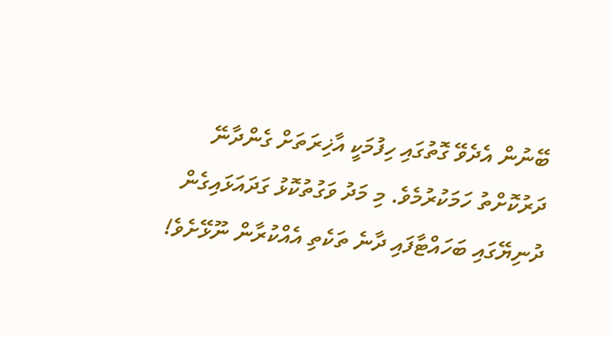ބޭނުން އެދެވޭ ގޮތުގައި ހިފުމަކީ އާޚިރަތަށް ގެންދާނޭ ދަރުކޮށްތު ހަމަކުރުމެވެ. މި މަދު ވަގުތުކޮޅު ގަދައަޅައިގެން ދުނިޔޭގައި ބަހައްޓާފައި ދާނެ ތަކެތި އެއްކުރާން ނޫޅޭށެވެ!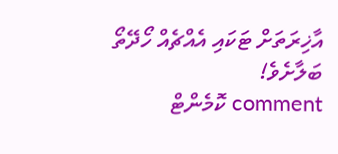އާޚިރަތަށް ޓަކައި އެއްޗެއް ހޯދޭތޯ ބަލާށެވެ!
comment ކޮމެންޓް